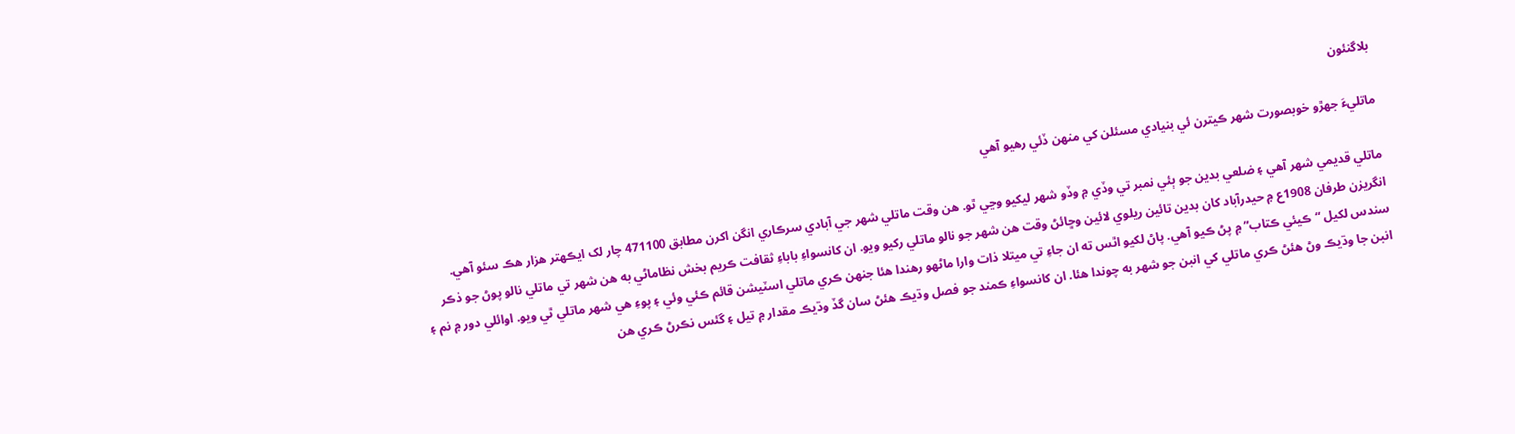بلاگنئون

ماتليءَ جهڙو خوبصورت شهر ڪيترن ئي بنيادي مسئلن کي منهن ڏئي رهيو آهي

ماتلي قديمي شهر آهي ۽ ضلعي بدين جو ٻئي نمبر تي وڏي ۾ وڏو شهر ليکيو وڃي ٿو. هن وقت ماتلي شهر جي آبادي سرڪاري انگن اکرن مطابق 471100 چار لک ايڪھتر ھزار ھڪ سئو آھي. انگريزن طرفان 1908ع ۾ حيدرآباد کان بدين تائين ريلوي لائين وڇائڻ وقت هن شهر جو نالو ماتلي رکيو ويو. ان کانسواءِ باباءِ ثقافت ڪريم بخش نظاماڻي به هن شهر تي ماتلي نالو پوڻ جو ذڪر سندس لکيل “ڪيئي ڪتاب” ۾ پڻ ڪيو آهي. پاڻ لکيو اٿس ته ان جاءِ تي ميتلا ذات وارا ماڻهو رهندا هئا جنهن ڪري ماتلي اسٽيشن قائم ڪئي وئي ۽ پوءِ هي شهر ماتلي ٿي ويو. اوائلي دور ۾ نم ۽ انبن جا وڌيڪ وڻ هئڻ ڪري ماتلي کي انبن جو شهر به چوندا هئا. ان کانسواءِ ڪمند جو فصل وڌيڪ هئڻ سان گڏ وڌيڪ مقدار ۾ تيل ۽ گئس نڪرڻ ڪري هن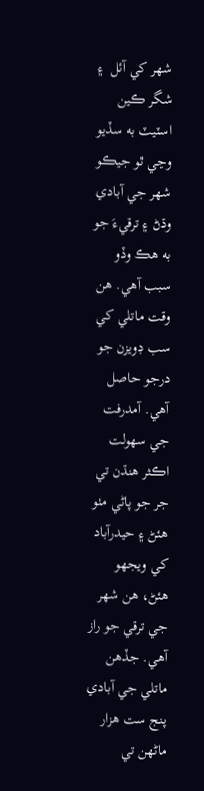شهر کي آئل  ۽ شگر ڪين اسٽيٽ به سڏيو وڃي ٿو جيڪو شهر جي آبادي وڌڻ ۽ ترقيءَ جو به هڪ وڏو سبب آهي. هن وقت ماتلي کي سب ڊويزن جو درجو حاصل آهي. آمدرفت جي سهولت اڪثر هنڌن تي جر جو پاڻي مٺو هئڻ ۽ حيدرآباد کي ويجهو هئڻ، هن شهر جي ترقي جو راز آهي. جڏهن ماتلي جي آبادي پنج ست هزار ماڻهن تي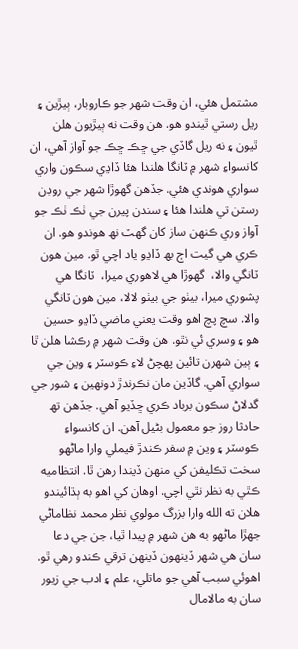مشتمل هئي، ان وقت شهر جو ڪاروبار، ٻيڙين ۽ ريل رستي ٿيندو هو. هن وقت نه ٻيڙيون هلن ٿيون ۽ نه ريل گاڏي جي ڇڪ ڇڪ جو آواز آھي، ان کانسواءِ شھر ۾ ٽانگا ھلندا هئا ڏاڍي سڪون واري سواري ھوندي هئي. جڏھن گھوڙا شھر جي روڊن رستن تي ھلندا هئا ۽ سندن پيرن جي ٺڪ ٺڪ جو آواز وري ڪنھن ساز کان گھٽ نھ ھوندو ھو. ان ڪري ھي گيت اڄ بھ ڏاڍو ياد اچي ٿو. مين ھون ٽانگي والا،  گھوڙا ھي لاھوري ميرا،  ٽانگا ھي پشوري ميرا، بيٺو جي بيٺو لالا، مين ھون ٽانگي والا. سچ پچ اھو وقت يعني ماضي ڏاڍو حسين ھو ۽ وسري ئي نٿو. ھن وقت شھر ۾ رڪشا ھلن ٿا ۽ ٻين شھرن تائين پھچڻ لاءِ ڪوسٽر ۽ وين جي سواري آھي. گاڏين مان نڪرندڙ دونھين ۽ شور جي گدلاڻ سڪون برباد ڪري ڇڏيو آھي. جڏهن تھ  حادثا روز جو معمول بڻيل آھن. ان کانسواءِ ڪوسٽر ۽ وين ۾ سفر ڪندڙ فيملي وارا ماڻھو سخت تڪليفن کي منھن ڏيندا رھن ٿا. انتظاميه ڪٿي به نظر نٿي اچي. اوهان کي اهو به ٻڌائيندو هلان ته الله وارا بزرگ مولوي نظر محمد نظاماڻي جهڙا ماڻهو به هن شهر ۾ پيدا ٿيا، جن جي دعا سان هي شهر ڏينهون ڏينهن ترقي ڪندو رهي ٿو. اهوئي سبب آهي جو ماتلي، علم ۽ ادب جي زيور سان به مالامال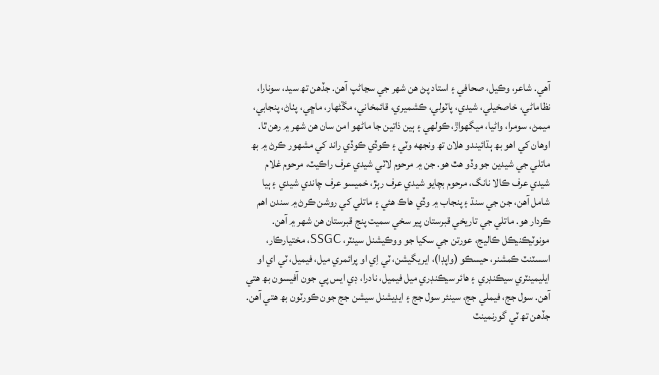آهي. شاعر، وڪيل، صحافي ۽ استاد پڻ هن شهر جي سڃاڻپ آهن. جڏھن تھ سيد، سونارا، نظاماڻي، خاصخيلي، شيدي، پاٽولي، ڪشميري، قائمخاني، مڱڻھار، ماڇي، پٺاڻ، پنجابي، ميمڻ، سومرا، واڻيا، ميگھواڙ، ڪولھي ۽ ٻين ذاتين جا ماڻھو امن سان ھن شھر ۾ رھن ٿا. اوهان کي اھو بھ ٻڌائيندو ھلان تھ ونجھه وٽي ۽ ڪوڏي ڪوڏي راند کي مشھور ڪرڻ ۾ بھ ماتلي جي شيدين جو وڏو ھٿ ھو. جن ۾ مرحوم لاٽي شيدي عرف راڪيٽ، مرحوم غلام شيدي عرف ڪالا نانگ، مرحوم بچايو شيدي عرف رٻڙ، خميسو عرف چاندي شيدي ۽ ٻيا شامل آھن، جن جي سنڌ ۽ پنجاب ۾ وڏي ھاڪ هئي ۽ ماتلي کي روشن ڪرڻ ۾ سندن اھم ڪردار ھو. ماتلي جي تاريخي قبرستان پير سخي سميت پنج قبرستان ھن شھر ۾ آھن. مونوٽيڪنيڪل ڪاليج، عورتن جي سکيا جو ووڪيشنل سينٽر، SSGC، مختيارڪار، اسسٽنٽ ڪمشنر، حيسڪو (واپڊا)، ايريگيشن، ٽي اِي او پرائمري ميل، فيميل، ٽي اي او ايليمينٽري سيڪنڊري ۽ هائر سيڪنڊري ميل فيميل، نادرا، ڊي ايس پي جون آفيسون بھ ھتي آھن. سول جج، فيملي جج، سينئر سول جج ۽ ايڊيشنل سيشن جج جون ڪورٽون بھ ھتي آھن. جڏھن تھ ٽي گورنمينٽ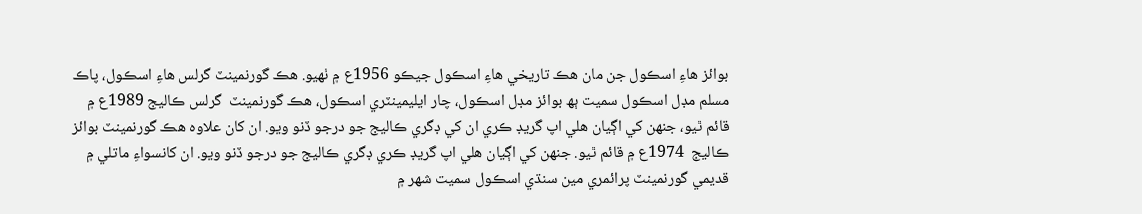بوائز ھاءِ اسڪول جن مان ھڪ تاريخي ھاءِ اسڪول جيڪو 1956ع ۾ ٺھيو. ھڪ گورنمينٽ گرلس ھاءِ اسڪول، پاڪ مسلم مڊل اسڪول سميت ٻھ بوائز مڊل اسڪول، چار ايليمينٽري اسڪول، ھڪ گورنمينٽ  گرلس ڪاليج 1989ع ۾ قائم ٿيو، جنھن کي اڳيان ھلي اپ گريڊ ڪري ان کي ڊگري ڪاليج جو درجو ڏنو ويو. ان کان علاوه ھڪ گورنمينٽ بوائز ڪاليج  1974ع ۾ قائم ٿيو. جنھن کي اڳيان ھلي اپ گريڊ ڪري ڊگري ڪاليج جو درجو ڏنو ويو. ان کانسواءِ ماتلي ۾ قديمي گورنمينٽ پرائمري مين سنڌي اسڪول سميت شھر ۾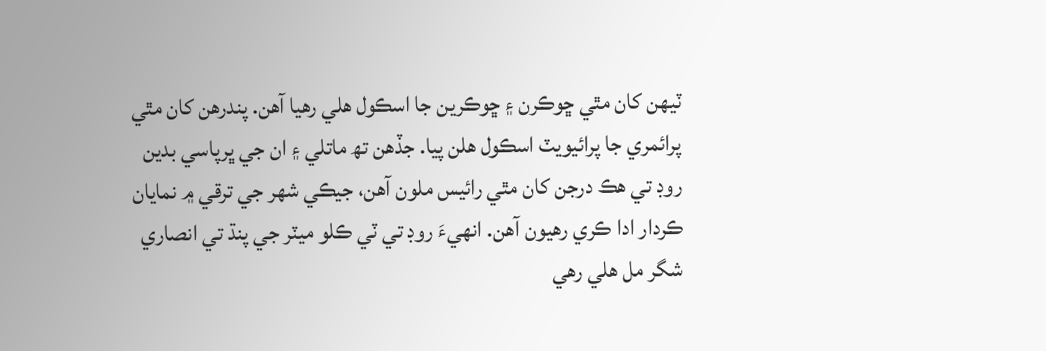ٽيھن کان مٿي ڇوڪرن ۽ ڇوڪرين جا اسڪول ھلي رھيا آھن. پندرھن کان مٿي پرائمري جا پرائيويٽ اسڪول ھلن پيا. جڏھن تھ ماتلي ۽ ان جي ڀرپاسي بدين روڊ تي ھڪ درجن کان مٿي رائيس ملون آھن، جيڪي شھر جي ترقي ۾ نمايان ڪردار ادا ڪري رھيون آھن. انھيءَ روڊ تي ٽي ڪلو ميٽر جي پنڌ تي انصاري شگر مل ھلي رھي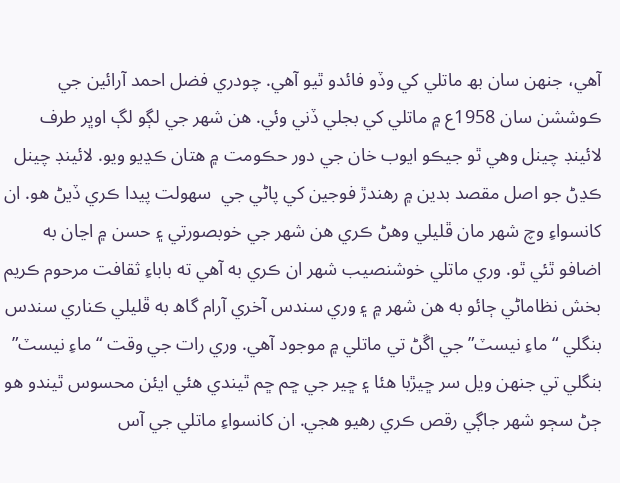آھي، جنهن سان بھ ماتلي کي وڏو فائدو ٿيو آھي. چودري فضل احمد آرائين جي ڪوششن سان 1958ع ۾ ماتلي کي بجلي ڏني وئي. هن شهر جي لڳو لڳ اوڀر طرف لائينڊ چينل وهي ٿو جيڪو ايوب خان جي دور حڪومت ۾ هتان ڪڍيو ويو. لائينڊ چينل ڪڍڻ جو اصل مقصد بدين ۾ رهندڙ فوجين کي پاڻي جي  سهولت پيدا ڪري ڏيڻ هو. ان کانسواءِ وچ شهر مان ڦليلي وهڻ ڪري هن شهر جي خوبصورتي ۽ حسن ۾ اڃان به اضافو ٿئي ٿو. وري ماتلي خوشنصيب شهر ان ڪري به آهي ته باباءِ ثقافت مرحوم ڪريم بخش نظاماڻي ڄائو به هن شهر ۾ ۽ وري سندس آخري آرام گاھ به ڦليلي ڪناري سندس بنگلي “ماءِ نيسٽ” جي اڱڻ تي ماتلي ۾ موجود آهي. وري رات جي وقت “ماءِ نيسٽ” بنگلي تي جنھن ويل سر ڇيڙبا هئا ۽ ڇير جي ڇم ڇم ٿيندي هئي ايئن محسوس ٿيندو ھو ڄڻ سڄو شھر جاڳي رقص ڪري رھيو ھجي. ان کانسواءِ ماتلي جي آس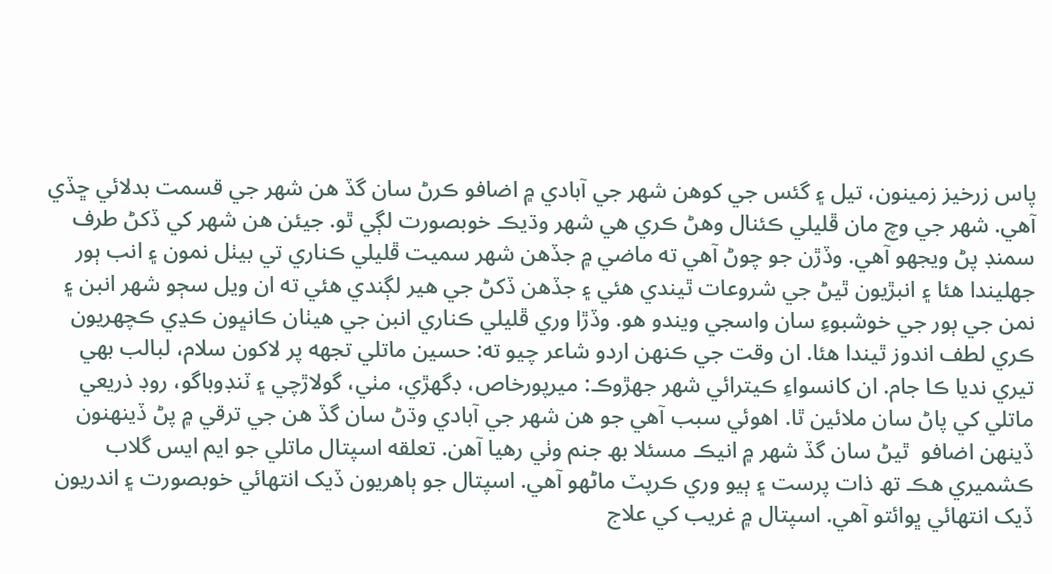پاس زرخيز زمينون، تيل ۽ گئس جي کوهن شهر جي آبادي ۾ اضافو ڪرڻ سان گڏ هن شهر جي قسمت بدلائي ڇڏي آهي. شهر جي وچ مان ڦليلي ڪئنال وهڻ ڪري هي شهر وڌيڪ خوبصورت لڳي ٿو. جيئن هن شهر کي ڏکڻ طرف سمنڊ پڻ ويجهو آهي. وڏڙن جو چوڻ آهي ته ماضي ۾ جڏهن شهر سميت ڦليلي ڪناري تي بيٺل نمون ۽ انب ٻور جهليندا هئا ۽ انبڙيون ٿيڻ جي شروعات ٿيندي هئي ۽ جڏهن ڏکڻ جي هير لڳندي هئي ته ان ويل سڄو شهر انبن ۽ نمن جي ٻور جي خوشبوءِ سان واسجي ويندو هو. وڏڙا وري ڦليلي ڪناري انبن جي هيٺان ڪانڀون ڪڍي ڪچهريون ڪري لطف اندوز ٿيندا هئا. ان وقت جي ڪنهن اردو شاعر چيو ته: حسين ماتلي تجهه پر لاکون سلام، لبالب بهي تيري نديا ڪا جام. ان کانسواءِ ڪيترائي شهر جهڙوڪ: ميرپورخاص، ڊگهڙي، مٺي، گولاڙچي ۽ ٽنڊوباگو، روڊ ذريعي ماتلي کي پاڻ سان ملائين ٿا. اهوئي سبب آهي جو هن شهر جي آبادي وڌڻ سان گڏ هن جي ترقي ۾ پڻ ڏينهنون ڏينهن اضافو  ٿيڻ سان گڏ شھر ۾ انيڪ مسئلا بھ جنم وٺي رھيا آھن. تعلقه اسپتال ماتلي جو ايم ايس گلاب ڪشميري ھڪ تھ ذات پرست ۽ ٻيو وري ڪرپٽ ماڻهو آھي. اسپتال جو ٻاھريون ڏيک انتھائي خوبصورت ۽ اندريون ڏيک انتھائي ڀوائتو آھي. اسپتال ۾ غريب کي علاج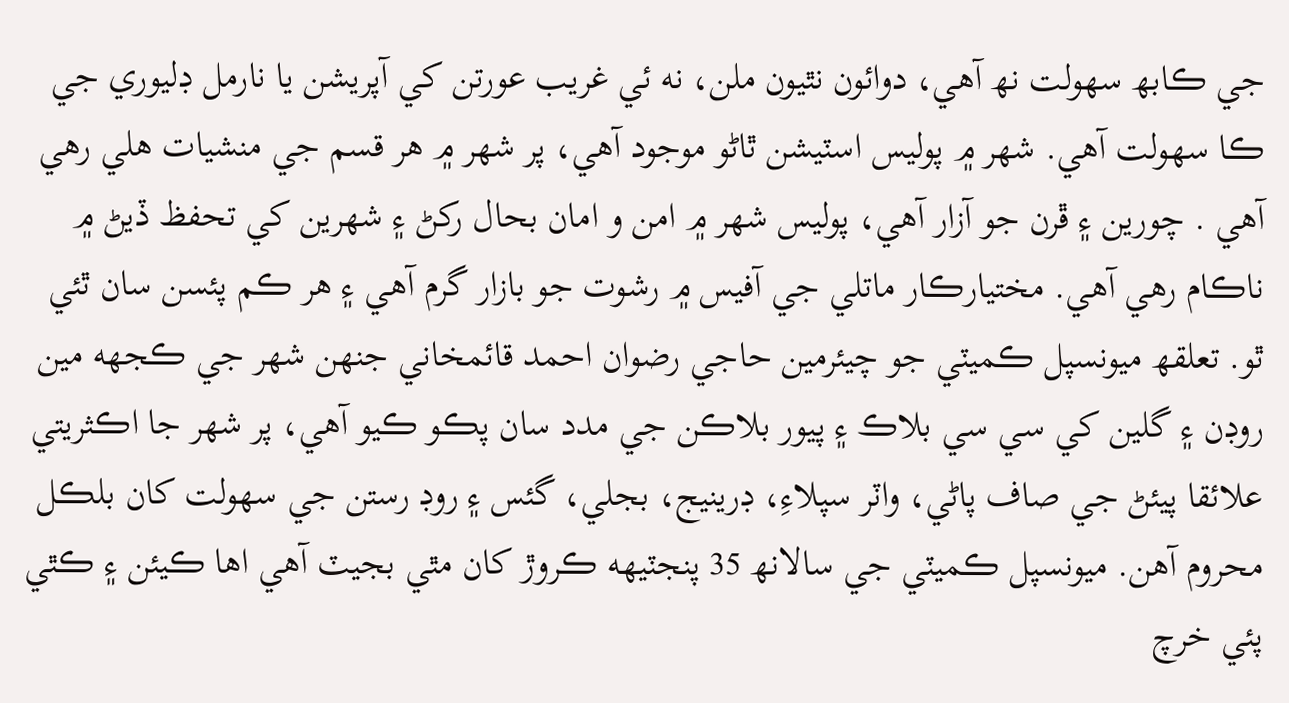جي ڪابھ سھولت نھ آھي، دوائون نٿيون ملن، نه ئي غريب عورتن کي آپريشن يا نارمل ڊليوري جي ڪا سھولت آھي. شھر ۾ پوليس اسٽيشن ٿاڻو موجود آھي، پر شھر ۾ ھر قسم جي منشيات ھلي رھي آھي . چورين ۽ ڦرن جو آزار آھي، پوليس شھر ۾ امن و امان بحال رکڻ ۽ شھرين کي تحفظ ڏيڻ ۾ ناڪام رھي آھي. مختيارڪار ماتلي جي آفيس ۾ رشوت جو بازار گرم آھي ۽ ھر ڪم پئسن سان ٿئي ٿو. تعلقھ ميونسپل ڪميٽي جو چيئرمين حاجي رضوان احمد قائمخاني جنھن شھر جي ڪجھه مين روڊن ۽ گلين کي سي سي بلاڪ ۽ پيور بلاڪن جي مدد سان پڪو ڪيو آھي، پر شھر جا اڪثريتي علائقا پيئڻ جي صاف پاڻي، واٽر سپلاءِ، ڊرينيج، بجلي، گئس ۽ روڊ رستن جي سھولت کان بلڪل محروم آھن. ميونسپل ڪميٽي جي سالانھ 35 پنجٽيھه ڪروڙ کان مٿي بجيٽ آھي اھا ڪيئن ۽ ڪٿي پئي خرچ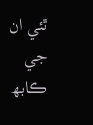ٿئي ان جي ڪابھ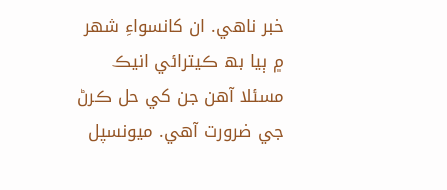خبر ناھي. ان کانسواءِ شھر ۾ ٻيا بھ ڪيترائي انيڪ مسئلا آھن جن کي حل ڪرڻ جي ضرورت آھي. ميونسپل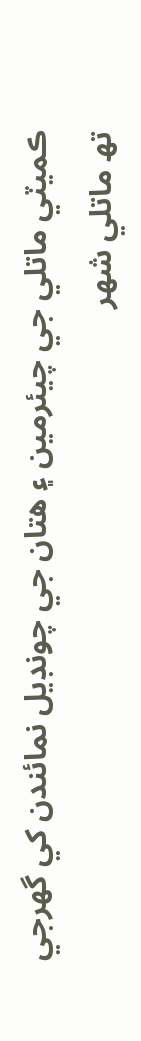ڪميٽي ماتلي جي چيئرمين ۽ ھتان جي چونڊيل نمائندن کي گھرجي تھ ماتلي شھر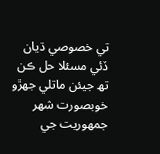تي خصوصي ڌيان ڏئي مسئلا حل ڪن تھ جيئن ماتلي جهڙو خوبصورت شهر جمھوريت جي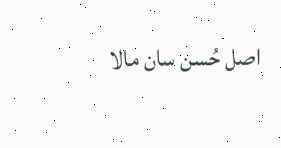اصل حُسن سان مالا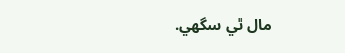مال ٿي سگھي.